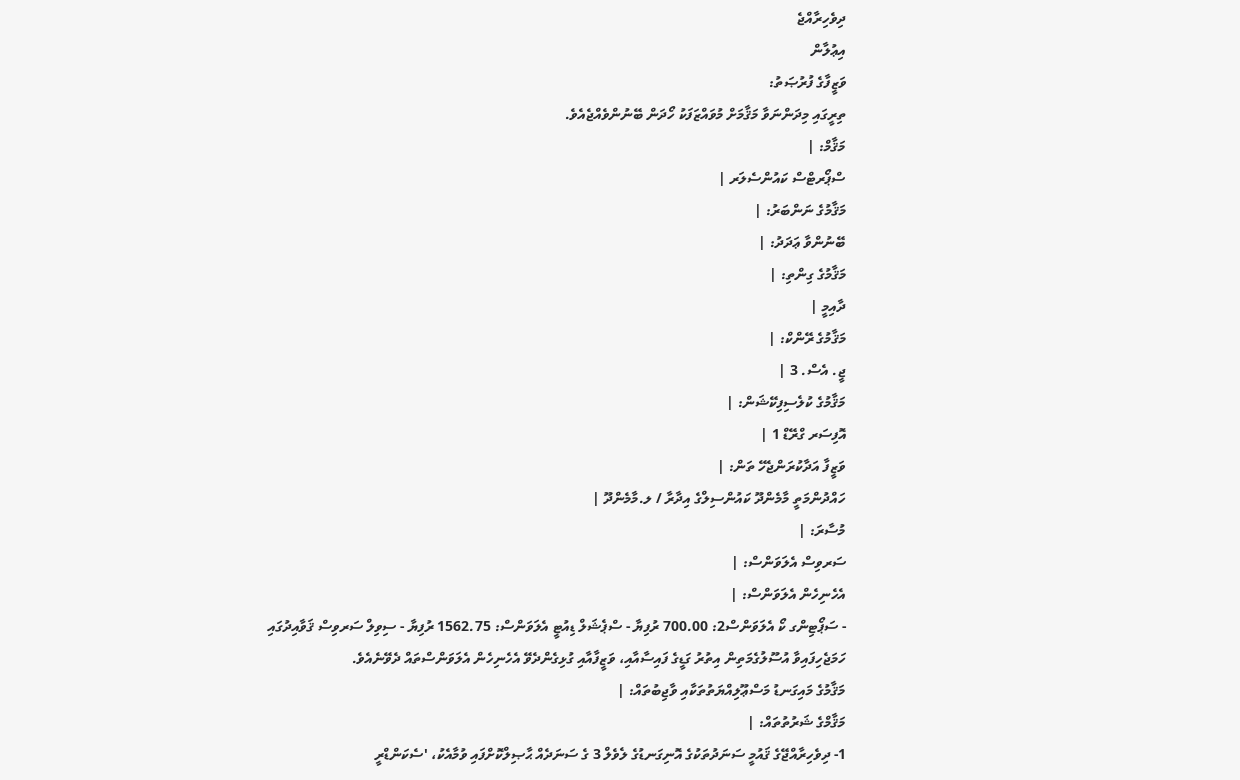ދިވެހިރާއްޖެ
އިޢުލާން
ވަޒީފާގެ ފުރުޞަތު:
ތިރީގައި މިދަންނަވާ މަޤާމަށް މުވައްޒަފަކު ހޯދަން ބޭނުންވެއްޖެއެވެ.
މަޤާމް: |
ސްޕޯރޓްސް ކައުންސެލަރ |
މަޤާމުގެ ނަންބަރު: |
ބޭނުންވާ ޢަދަދު: |
މަޤާމުގެ ގިންތި: |
ދާއިމީ |
މަޤާމުގެ ރޭންކް: |
ޖީ. އެސް. 3 |
މަޤާމުގެ ކުލެސިފިކޭޝަން: |
އޮފިސަރ ގްރޭޑް 1 |
ވަޒީފާ އަދާކުރަންޖެހޭ ތަން: |
ހައްދުންމަތީ މާމެންދޫ ކައުންސިލްގެ އިދާރާ / ލ.މާމެންދޫ |
މުސާރަ: |
ސަރވިސް އެލަވަންސް: |
އެހެނިހެން އެލަވަންސް: |
- ސަޕޯޓިންގ ކޯ އެލަވަންސް2: 700.00 ރުފިޔާ - ސްޕެޝަލް ޑިއުޓީ އެލަވަންސް: 1562.75 ރުފިޔާ - ސިވިލް ސަރވިސް ޤަވާއިދުގައި ހަމަޖެހިފައިވާ އުސޫލުގެމަތިން އިތުރު ގަޑީގެ ފައިސާއާއި، ވަޒީފާއާއި ގުޅިގެންދެވޭ އެހެނިހެން އެލަވަންސްތައް ދެވޭނެއެވެ.
މަޤާމުގެ މައިގަނޑު މަސްޢޫލިއްޔަތުތަކާއި ވާޖިބުތައް: |
މަޤާމްގެ ޝަރުތުތައް: |
1- ދިވެހިރާއްޖޭގެ ޤައުމީ ސަނަދުތަކުގެ އޮނިގަނޑުގެ ލެވެލް 3 ގެ ސަނަދެއް ޙާޞިލްކޮށްފައި ވުމާއެކު، 'ސެކަންޑްރީ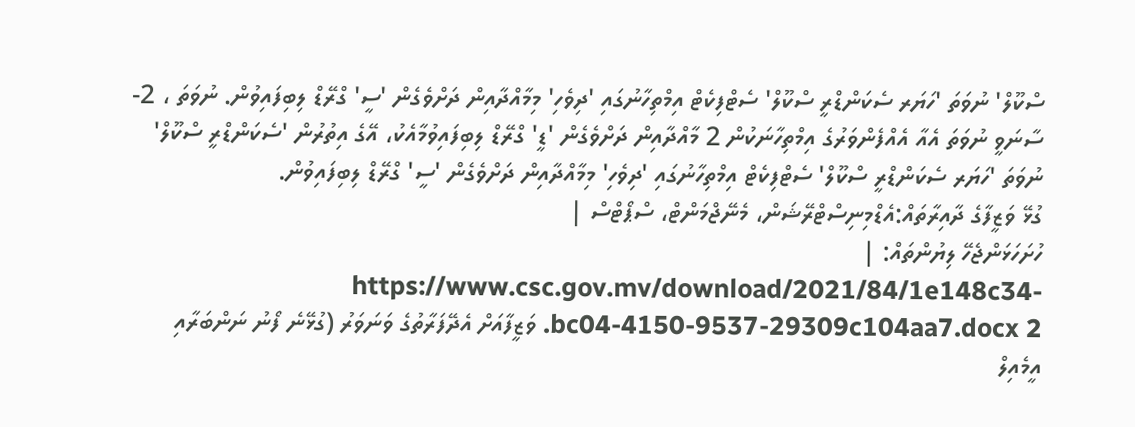ސްކޫލް' ނުވަތަ 'ހަޔަރ ސެކަންޑްރީ ސްކޫލް' ސެޓްފިކެޓް އިމްތިހާނުގައި 'ދިވެހި' މިމާއްދާއިން ދަށްވެގެން 'ސީ' ގްރޭޑް ލިބިފައިވުން. ނުވަތަ ، 2- ސާނަވީ ނުވަތަ އެއާ އެއްފެންވަރުގެ އިމްތިހާނަކުން 2 މާއްދާއިން ދަށްވެގެން 'ޑީ' ގްރޭޑް ލިބިފައިވުމާއެކު، އޭގެ އިތުރުން 'ސެކަންޑްރީ ސްކޫލް' ނުވަތަ 'ހަޔަރ ސެކަންޑްރީ ސްކޫލް' ސެޓްފިކެޓް އިމްތިހާނުގައި 'ދިވެހި' މިމާއްދާއިން ދަށްވެގެން 'ސީ' ގްރޭޑް ލިބިފައިވުން.
ގުޅޭ ވަޒީފާގެ ދާއިރާތައް:އެޑްމިނިސްޓްރޭޝަން، މެނޭޖްމަންޓް، ސްޕޯޓްސް |
ހުށަހަޅަންޖެހޭ ލިޔުންތައް: |
https://www.csc.gov.mv/download/2021/84/1e148c34-bc04-4150-9537-29309c104aa7.docx 2. ވަޒީފާއަށް އެދޭފަރާތުގެ ވަނަވަރު (ގުޅޭނެ ފޯނު ނަންބަރާއި އީމެއިލް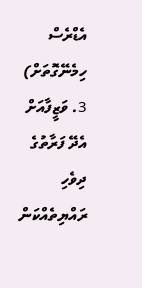އެޑްރެސް ހިމެނޭގޮތަށް) 3. ވަޒީފާއަށް އެދޭ ފަރާތުގެ ދިވެހި ރައްޔިތެއްކަން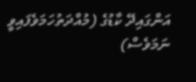އަންގައިދޭ ކާޑުގެ (މުއްދަތުހަމަވެފައިވީ ނަމަވެސް)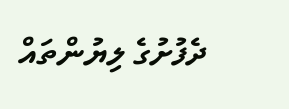ދެފުށުގެ ލިޔުންތައް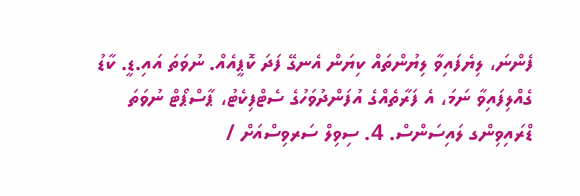ފެންނަ، ލިޔެފައިވާ ލިޔުންތައް ކިޔަން އެނގޭ ފަދަ ކޮޕީއެއް. ނުވަތަ އައި.ޑީ. ކާޑު ގެއްލިފައިވާ ނަމަ، އެ ފަރާތެއްގެ އުފަންދުވަހުގެ ސެޓްފިކެޓު، ޕާސްޕޯޓް ނުވަތަ ޑްރައިވިންގ ލައިސަންސް. 4. ސިވިލް ސަރވިސްއަށް /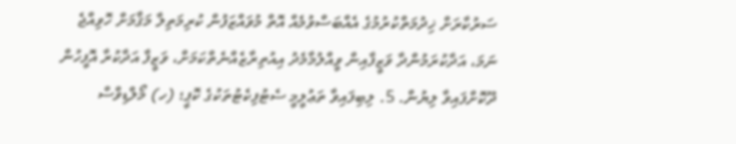ސަރުކާރަށް ޚިދުމަތްކުރުމުގެ އެއްބަސްވުމެއް އޮތް މުވައްޒަފުން ކުރިމަތިލާ މަޤާމަށް ހޮވިއްޖެ ނަމަ، އަދާކުރަމުންދާ ވަޒީފާއިން ވީއްލުމާމެދު އިއުތިރާޒެއްނެތްކަމަށް، ވަޒީފާ އަދާކުރާ އޮފީހުން ދޫކޮށްފައިވާ ލިޔުން. 5. ލިބިފައިވާ ތަޢުލީމީ ސެޓުފިކެޓުތަކުގެ ކޮޕީ؛ (ހ) މޯލްޑިވްސް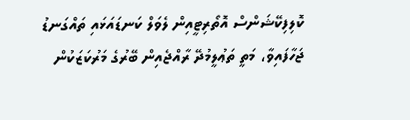ކޮލިފިކޭޝަންސް އޮތޯރިޓީއިން ލެވަލް ކަނޑައަޅައި ތައްގަނޑު ޖަހާފައިވާ، މަތީ ތަޢުލީމުދޭ ރާއްޖެއިން ބޭރުގެ މަރުކަޒަކުން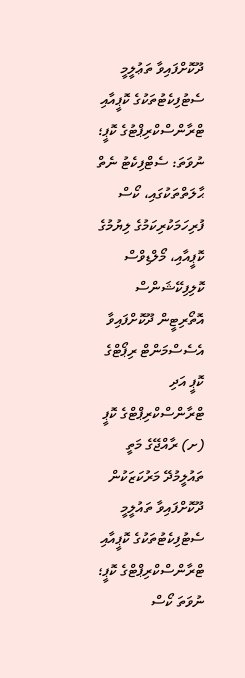ދޫކޮށްފައިވާ ތަޢުލީމީ ސެޓުފިކެޓުތަކުގެ ކޮޕީއާއި ޓްރާންސްކްރިޕްޓުގެ ކޮޕީ؛ ނުވަތަ: ސެޓްފިކެޓު ނެތް ޙާލަތްތަކުގައި، ކޯސް ފުރިހަމަކުރިކަމުގެ ލިޔުމުގެ ކޮޕީއާއި، މޯލްޑިވްސް ކޮލިފިކޭޝަންސް އޮތޯރިޓީން ދޫކޮށްފައިވާ އެސެސްމަންޓް ރިޕޯޓްގެ ކޮޕީ އަދި ޓްރާންސްކްރިޕްޓްގެ ކޮޕީ (ށ) ރާއްޖޭގެ މަތީ ތައުލީމުދޭ މަރުކަޒަކުން ދޫކޮށްފައިވާ ތައުލީމީ ސެޓުފިކެޓުތަކުގެ ކޮޕީއާއި ޓްރާންސްކްރިޕްޓްގެ ކޮޕީ؛ ނުވަތަ ކޯސް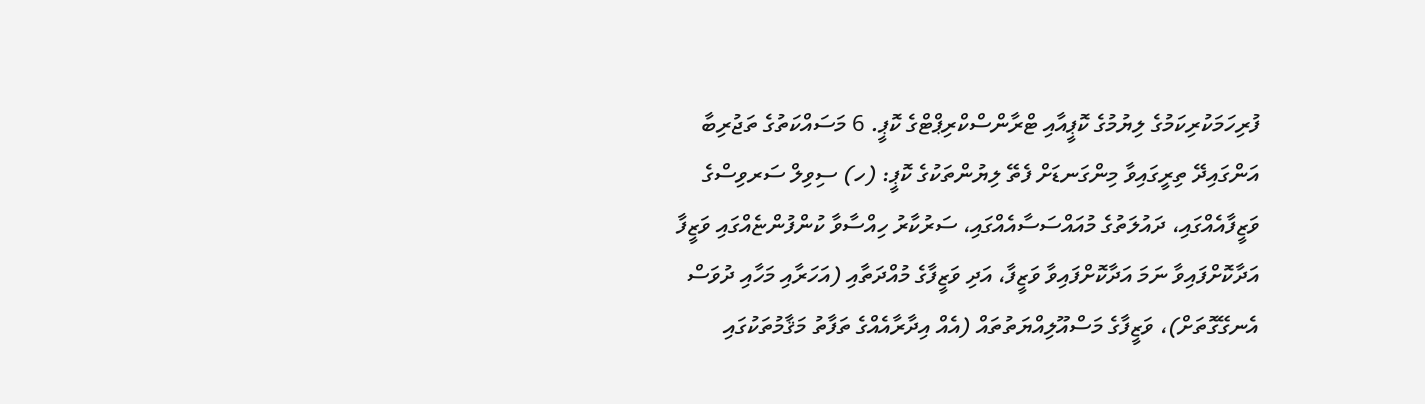ފުރިހަމަކުރިކަމުގެ ލިޔުމުގެ ކޮޕީއާއި ޓްރާންސްކްރިޕްޓްގެ ކޮޕީ. 6 މަސައްކަތުގެ ތަޖުރިބާ އަންގައިދޭ ތިރީގައިވާ މިންގަނޑަށް ފެތޭ ލިޔުންތަކުގެ ކޮޕީ: (ހ) ސިވިލް ސަރވިސްގެ ވަޒީފާއެއްގައި، ދައުލަތުގެ މުއައްސަސާއެއްގައި، ސަރުކާރު ހިއްސާވާ ކުންފުންޏެއްގައި ވަޒީފާ އަދާކޮށްފައިވާ ނަމަ އަދާކޮށްފައިވާ ވަޒީފާ، އަދި ވަޒީފާގެ މުއްދަތާއި (އަހަރާއި މަހާއި ދުވަސް އެނގޭގޮތަށް)، ވަޒީފާގެ މަސްއޫލިއްޔަތުތައް (އެއް އިދާރާއެއްގެ ތަފާތު މަޤާމުތަކުގައި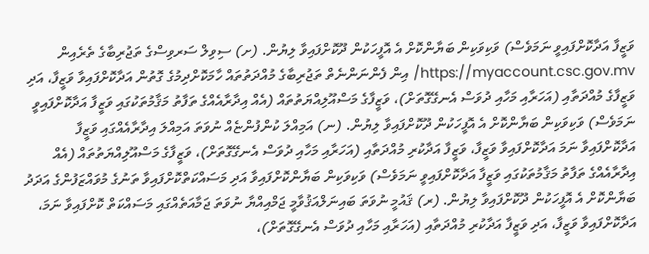ވަޒީފާ އަދާކޮށްފައިވީ ނަމަވެސް) ވަކިވަކިން ބަޔާންކޮށް އެ އޮފީހަކުން ދޫކޮށްފައިވާ ލިޔުން. (ށ) ސިވިލް ސަރވިސްގެ ތަޖުރިބާގެ ތެރެއިން https://myaccount.csc.gov.mv/ އިން ފެންނަންނެތް ތަޖުރިބާގެ މުއްދަތުތައް ހާމަކޮށްދިމުގެ ގޮތުން އަދާކޮށްފައިވާ ވަޒީފާ، އަދި ވަޒީފާގެ މުއްދަތާއި (އަހަރާއި މަހާއި ދުވަސް އެނގޭގޮތަށް)، ވަޒީފާގެ މަސްއޫލިއްޔަތުތައް (އެއް އިދާރާއެއްގެ ތަފާތު މަޤާމުތަކުގައި ވަޒީފާ އަދާކޮށްފައިވީ ނަމަވެސް) ވަކިވަކިން ބަޔާންކޮށް އެ އޮފީހަކުން ދޫކޮށްފައިވާ ލިޔުން. (ނ) އަމިއްލަ ކުންފުންޏެއް ނުވަތަ އަމިއްލަ އިދާރާއެއްގައި ވަޒީފާ އަދާކޮށްފައިވާ ނަމަ އަދާކޮށްފައިވާ ވަޒީފާ، ވަޒީފާ އަދާކުރި މުއްދަތާއި (އަހަރާއި މަހާއި ދުވަސް އެނގޭގޮތަށް)، ވަޒީފާގެ މަސްއޫލިއްޔަތުތައް (އެއް އިދާރާއެއްގެ ތަފާތު މަޤާމުތަކުގައި ވަޒީފާ އަދާކޮށްފައިވީ ނަމަވެސް) ވަކިވަކިން ބަޔާންކޮށްފައިވާ އަދި މަސައްކަތްކޮށްފައިވާ ތަނުގެ މުވައްޒަފުންގެ އަދަދު ބަޔާންކޮށް އެ އޮފީހަކުން ދޫކޮށްފައިވާ ލިޔުން. (ރ) ޤައުމީ ނުވަތަ ބައިނަލްއަޤުވާމީ ޖަމްއިއްޔާ ނުވަތަ ޖަމާއަތެއްގައި މަސައްކަތް ކޮށްފައިވާ ނަމަ، އަދާކޮށްފައިވާ ވަޒީފާ، އަދި ވަޒީފާ އަދާކުރި މުއްދަތާއި (އަހަރާއި މަހާއި ދުވަސް އެނގޭގޮތަށް)،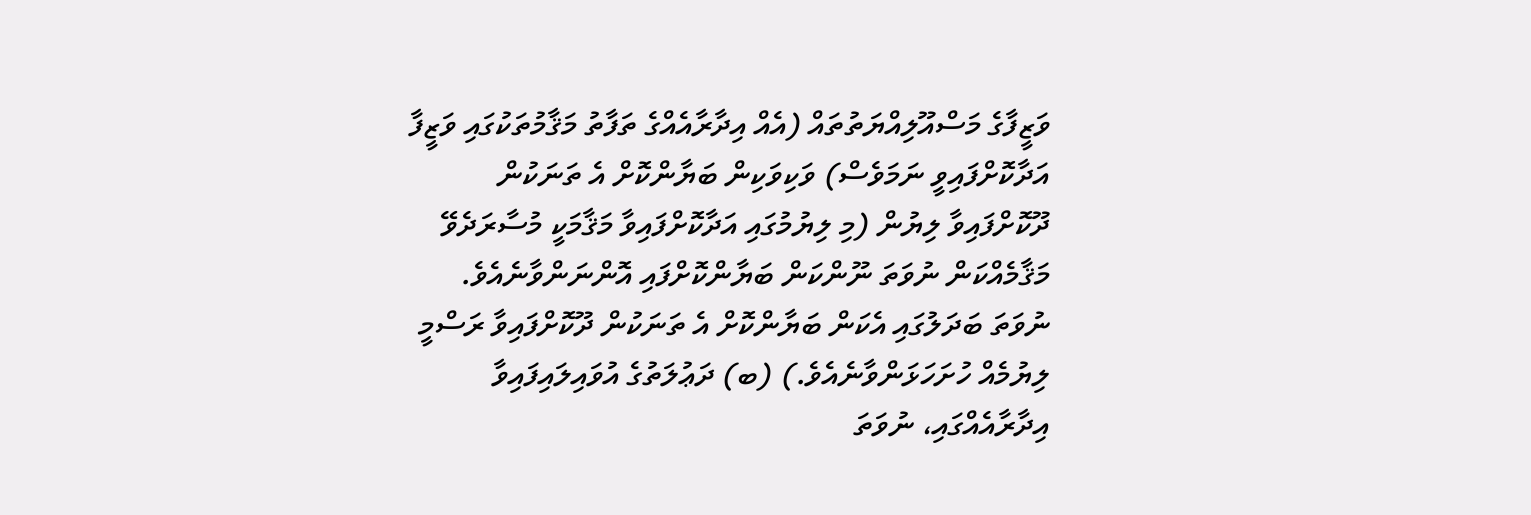ވަޒީފާގެ މަސްއޫލިއްޔަތުތައް (އެއް އިދާރާއެއްގެ ތަފާތު މަޤާމުތަކުގައި ވަޒީފާ އަދާކޮށްފައިވީ ނަމަވެސް) ވަކިވަކިން ބަޔާންކޮށް އެ ތަނަކުން ދޫކޮށްފައިވާ ލިޔުން (މި ލިޔުމުގައި އަދާކޮށްފައިވާ މަޤާމަކީ މުސާރަދެވޭ މަޤާމެއްކަން ނުވަތަ ނޫންކަން ބަޔާންކޮށްފައި އޮންނަންވާނެއެވެ. ނުވަތަ ބަދަލުގައި އެކަން ބަޔާންކޮށް އެ ތަނަކުން ދޫކޮށްފައިވާ ރަސްމީ ލިޔުމެއް ހުށަހަޅަންވާނެއެވެ.) (ބ) ދަޢުލަތުގެ އުވައިލައިފައިވާ އިދާރާއެއްގައި، ނުވަތަ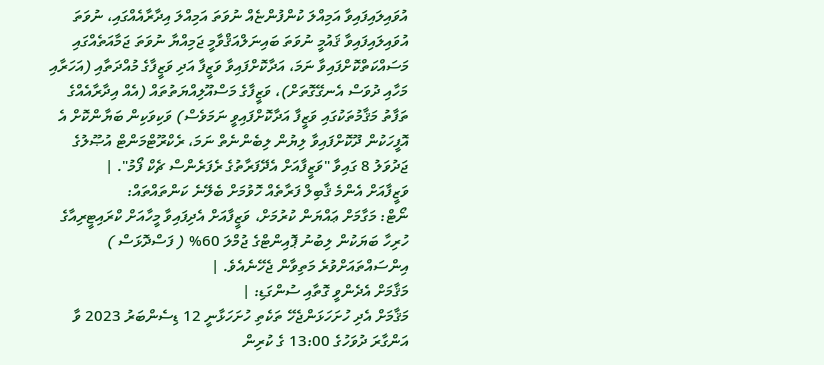އުވައިލައިފައިވާ އަމިއްލަ ކުންފުންޏެއް ނުވަތަ އަމިއްލަ އިދާރާއެއްގައި، ނުވަތަ އުވައިލައިފައިވާ ޤައުމީ ނުވަތަ ބައިނަލްއަޤްވާމީ ޖަމިއްޔާ ނުވަތަ ޖަމާއަތެއްގައި މަސައްކަތްކޮށްފައިވާ ނަމަ، އަދާކޮށްފައިވާ ވަޒީފާ އަދި ވަޒީފާގެ މުއްދަތާއި (އަހަރާއި މަހާއި ދުވަސް އެނގޭގޮތަށް)، ވަޒީފާގެ މަސްއޫލިއްޔަތުތައް (އެއް އިދާރާއެއްގެ ތަފާތު މަޤާމުތަކުގައި ވަޒީފާ އަދާކޮށްފައިވީ ނަމަވެސް) ވަކިވަކިން ބަޔާންކޮށް އެ އޮފީހަކުން ދޫކޮށްފައިވާ ލިޔުން ލިބެންނެތް ނަމަ، ރެކްރޫޓްމަންޓް އުޞޫލުގެ ޖަދުވަލު 8 ގައިވާ "ވަޒީފާއަށް އެދޭފަރާތުގެ ރެފަރެންސް ޗެކް ފޯމު". |
ވަޒީފާއަށް އެންމެ ޤާބިލް ފަރާތެއް ހޮވުމަށް ބެލޭނެ ކަންތައްތައް:
ނޯޓް: މަގާމަށް ޢައްޔަން ކުރުމަށް، ވަޒީފާއަށް އެދިފައިވާ މީހާއަށް ކްރައިޓީރިއާގެ ހުރިހާ ބަޔަކުން ލިބުނު ޕޮއިންޓްގެ ޖުމްލަ 60% ( ފަސްދޮޅަސް ) އިންސައްތައަށްވުރެ މަތިވާން ޖެހޭނެއެވެ. |
މަޤާމަށް އެދެންވީ ގޮތާއި ސުންގަޑި: |
މަޤާމަށް އެދި ހުށަހަޅަންޖެހޭ ތަކެތި ހުށަހަޅާނީ 12 ޑިސެންބަރު 2023 ވާ އަންގާރަ ދުވަހުގެ 13:00 ގެ ކުރިން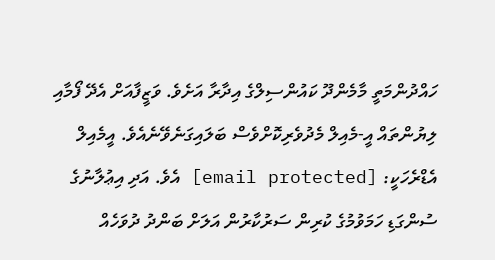ހައްދުންމަތީ މާމެންދޫ ކައުންސިލްގެ އިދާރާ އަށެވެ. ވަޒީފާއަށް އެދޭ ފޯމާއި ލިޔުންތައް އީ-މެއިލް މެދުވެރިކޮށްވެސް ބަލައިގަނެވޭނެއެވެ. އީމެއިލް އެޑްރެހަކީ: [email protected] އެވެ. އަދި އިޢުލާނުގެ ސުންގަޑި ހަމަވުމުގެ ކުރިން ސަރުކާރުން އަލަށް ބަންދު ދުވަހެއް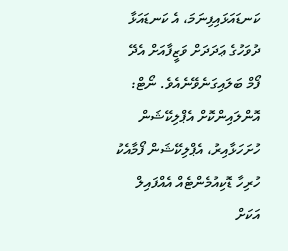ކަނޑައަޅައިފިނަމަ، އެ ކަނޑައަޅާ ދުވަހުގެ ޢަދަދަށް ވަޒީފާއަށް އެދޭ ފޯމް ބަލައިގަނެވޭނެއެވެ. ނޯޓް: އޮންލައިންކޮށް އެޕްލިކޭޝަން ހުށަހަޅާއިރު، އެޕްލިކޭޝަން ފޯމާއެކު ހުރިހާ ޑޮކިއުމެންޓެއް އެއްފައިލް އަކަށް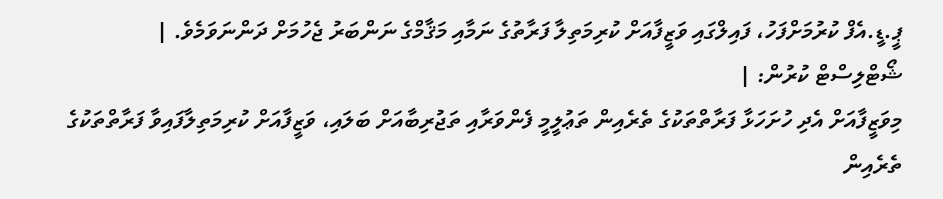ޕީ.ޑީ.އެފް ކުރުމަށްފަހު، ފައިލްގައި ވަޒީފާއަށް ކުރިމަތިލާ ފަރާތުގެ ނަމާއި މަޤާމްގެ ނަންބަރު ޖެހުމަށް ދަންނަވަމެވެ. |
ޝޯޓްލިސްޓް ކުރުން: |
މިވަޒީފާއަށް އެދި ހުށަހަޅާ ފަރާތްތަކުގެ ތެރެއިން ތަޢުލީމީ ފެންވަރާއި ތަޖުރިބާއަށް ބަލައި، ވަޒީފާއަށް ކުރިމަތިލާފައިވާ ފަރާތްތަކުގެ ތެރެއިން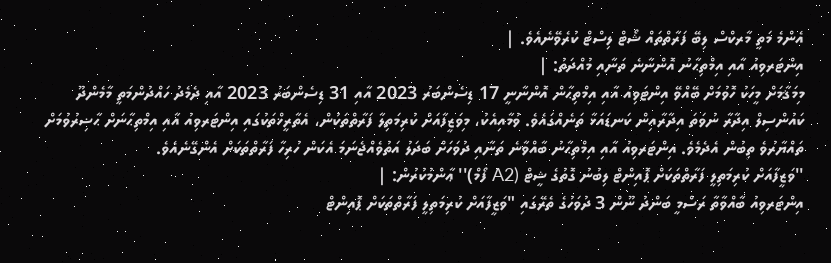އެންމެ މަތީ މާރކްސް ލިބޭ ފަރާތްތައް ޝޯޓް ލިސްޓް ކުރެވޭނެއެވެ. |
އިންޓަރވިއު އާއި އިމްތިޙާނު އޮންނާނެ ތަނާއި މުއްދަތު: |
މިމަޤާމަށް މީހަކު ހޮވުމަށް ބޭއްވޭ އިންޓަވިއު އާއި އިމްތިޙާން އޮންނާނީ 17 ޑިސެންބަރު 2023 އާއި 31 ޑިސެންބަރު 2023 އާއި ދެމެދު ހައްދުންމަތީ މާމެންދޫ ކައުންސިލް އިދާރާ ނުވަތަ އިދާރާއިން ކަނޑައަޅާ ތަނެއްގައެވެ. ވުމާއިއެކު، މިވަޒީފާއަށް ކުރިމަތިލާ ފަރާތްތަކުން، އެތާރީޚްތަކުގައި އިންޓަރވިއު އާއި އިމްތިޙާނަށް ޙާޟިރުވުމަށް ތައްޔާރުވެ ތިބުން އެދެމެވެ. އިންޓަރވިއު އާއި އިމްތިޙާނު ބާއްވާނެ ތަނާއި ދުވަހަށް ބަދަލު އަތުވެއްޖެނަމަ އެކަން ހުރިހާ ފަރާތްތަކަށް އެންގޭނެއެވެ.
''ވަޒީފާއަށް ކުރިމަތިލީ ފަރާތްތަކަށް ޕޮއިންޓް ލިބުނު ގޮތުގެ ޝީޓް (A2 ފޯމް)'' ޢާންމުކުރުން: |
އިންޓަރވިއު ބާއްވާތާ ރަސްމީ ބަންދު ނޫން 3 ދުވަހުގެ ތެރޭގައި "ވަޒީފާއަށް ކުރިމަތިލީ ފަރާތްތަކަށް ޕޮއިންޓް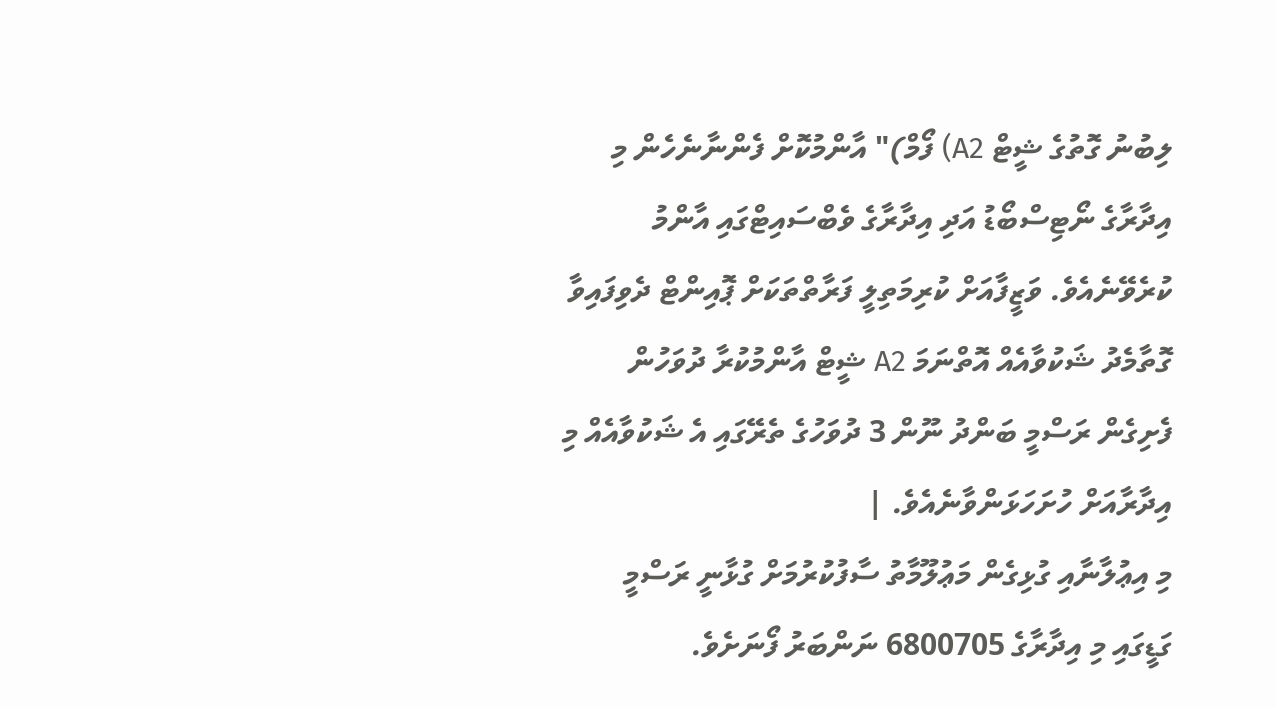ލިބުނު ގޮތުގެ ޝީޓް A2) ފޯމް)" އާންމުކޮށް ފެންނާނެހެން މި އިދާރާގެ ނޯޓިސްބޯޑު އަދި އިދާރާގެ ވެބްސައިޓްގައި އާންމު ކުރެވޭނެއެވެ. ވަޒީފާއަށް ކުރިމަތިލީ ފަރާތްތަކަށް ޕޮއިންޓް ދެވިފައިވާ ގޮތާމެދު ޝަކުވާއެއް އޮތްނަމަ A2 ޝީޓް އާންމުކުރާ ދުވަހުން ފެށިގެން ރަސްމީ ބަންދު ނޫން 3 ދުވަހުގެ ތެރޭގައި އެ ޝަކުވާއެއް މި އިދާރާއަށް ހުށަހަޅަންވާނެއެވެ. |
މި އިޢުލާނާއި ގުޅިގެން މަޢުލޫމާތު ސާފުކުރުމަށް ގުޅާނީ ރަސްމީ ގަޑީގައި މި އިދާރާގެ 6800705 ނަންބަރު ފޯނަށެވެ.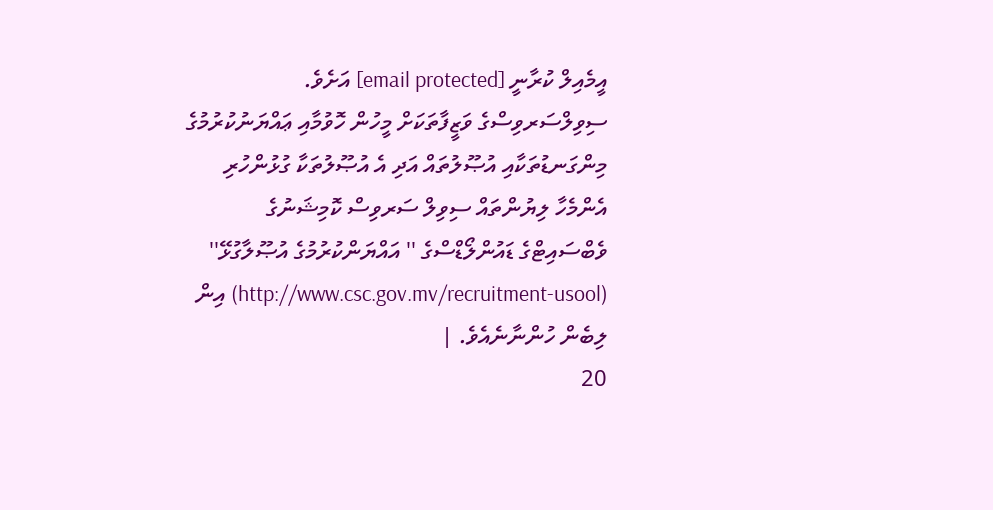އީމެއިލް ކުރާނީ [email protected] އަށެވެ.
ސިވިލްސަރވިސްގެ ވަޒީފާތަކަށް މީހުން ހޮވުމާއި ޢައްޔަނުކުރުމުގެ މިންގަނޑުތަކާއި އުޞޫލުތައް އަދި އެ އުޞޫލުތަކާ ގުޅުންހުރި އެންމެހާ ލިޔުންތައް ސިވިލް ސަރވިސް ކޮމިޝަނުގެ ވެބްސައިޓްގެ ޑައުންލޯޑްސްގެ '' އައްޔަންކުރުމުގެ އުޞޫލާގުޅޭ'' (http://www.csc.gov.mv/recruitment-usool) އިން ލިބެން ހުންނާނެއެވެ. |
20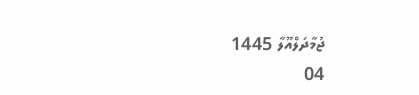ޖުމާދަލްއޫލާ 1445
04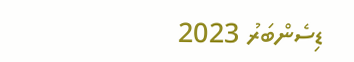ޑިސެންބަރު 2023